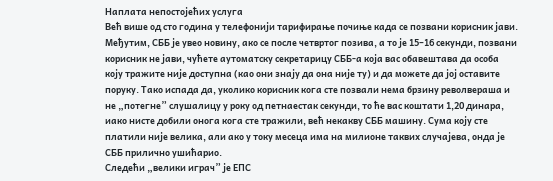Наплата непостојећих услуга
Већ више од сто година у телефонији тарифирање почиње када се позвани корисник јави. Међутим, СББ је увео новину, ако се после четвртог позива, а то је 15–16 секунди, позвани корисник не јави, чућете аутоматску секретарицу СББ-а која вас обавештава да особа коју тражите није доступна (као они знају да она није ту) и да можете да јој оставите поруку. Тако испада да, уколико корисник кога сте позвали нема брзину револвераша и не „потегне” слушалицу у року од петнаестак секунди, то ће вас коштати 1,20 динара, иако нисте добили онога кога сте тражили, већ некакву СББ машину. Сума коју сте платили није велика, али ако у току месеца има на милионе таквих случајева, онда је СББ прилично ушићарио.
Следећи „велики играч” је ЕПС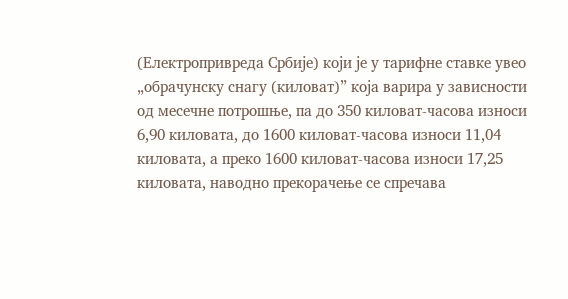(Електропривреда Србије) који је у тарифне ставке увео „обрачунску снагу (киловат)” која варира у зависности од месечне потрошње, па до 350 киловат-часова износи 6,90 киловата, до 1600 киловат-часова износи 11,04 киловата, а преко 1600 киловат-часова износи 17,25 киловата, наводно прекорачење се спречава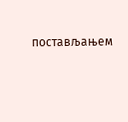постављањем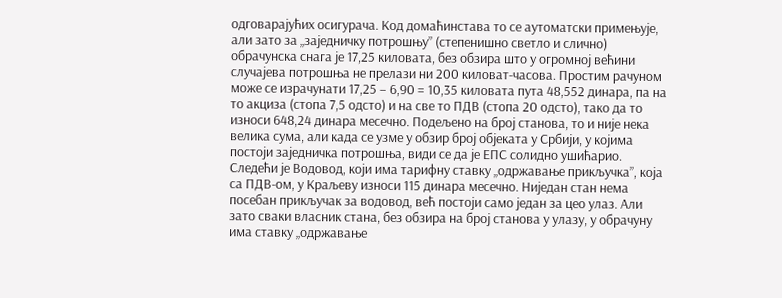одговарајућих осигурача. Код домаћинстава то се аутоматски примењује, али зато за „заједничку потрошњу” (степенишно светло и слично) обрачунска снага је 17,25 киловата, без обзира што у огромној већини случајева потрошња не прелази ни 200 киловат-часова. Простим рачуном може се израчунати 17,25 – 6,90 = 10,35 киловата пута 48,552 динара, па на то акциза (стопа 7,5 одсто) и на све то ПДВ (стопа 20 одсто), тако да то износи 648,24 динара месечно. Подељено на број станова, то и није нека велика сума, али када се узме у обзир број објеката у Србији, у којима постоји заједничка потрошња, види се да је ЕПС солидно ушићарио.
Следећи је Водовод, који има тарифну ставку „одржавање прикључка”, која са ПДВ-ом, у Краљеву износи 115 динара месечно. Ниједан стан нема посебан прикључак за водовод, већ постоји само један за цео улаз. Али зато сваки власник стана, без обзира на број станова у улазу, у обрачуну има ставку „одржавање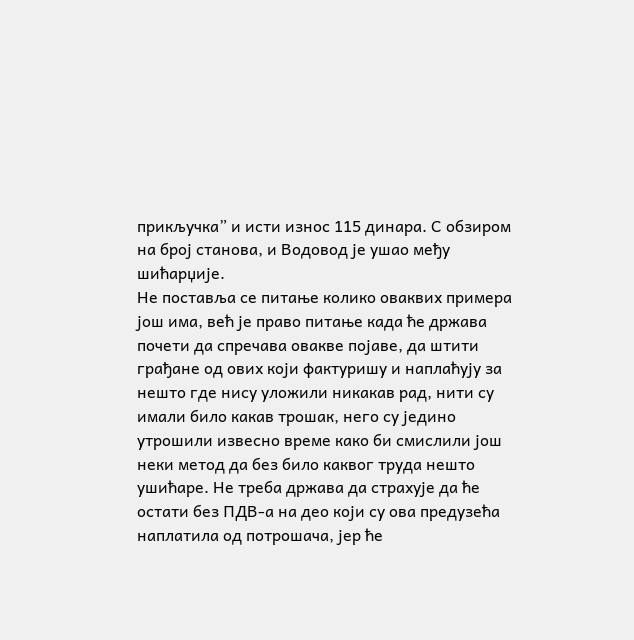прикључка” и исти износ 115 динара. С обзиром на број станова, и Водовод је ушао међу шићарџије.
Не поставља се питање колико оваквих примера још има, већ је право питање када ће држава почети да спречава овакве појаве, да штити грађане од ових који фактуришу и наплаћују за нешто где нису уложили никакав рад, нити су имали било какав трошак, него су једино утрошили извесно време како би смислили још неки метод да без било каквог труда нешто ушићаре. Не треба држава да страхује да ће остати без ПДВ-а на део који су ова предузећа наплатила од потрошача, јер ће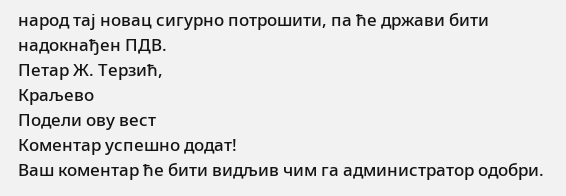народ тај новац сигурно потрошити, па ће држави бити надокнађен ПДВ.
Петар Ж. Терзић,
Краљево
Подели ову вест
Комeнтар успeшно додат!
Ваш комeнтар ћe бити видљив чим га администратор одобри.